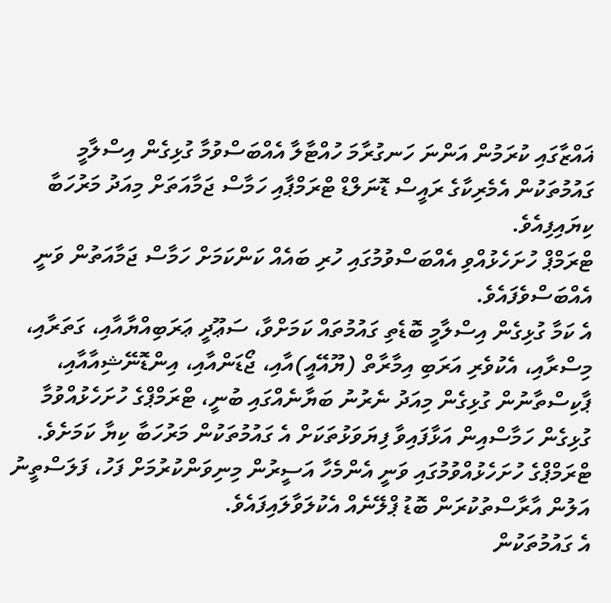ޣައްޒާގައި ކުރަމުން އަންނަ ހަނގުރާމަ ހުއްޓާލާ އެއްބަސްވުމާ ގުޅިގެން އިސްލާމީ ގައުމުތަކުން އެމެރިކާގެ ރައީސް ޑޮނަލްޑް ޓްރަމްޕާއި ހަމާސް ޖަމާއަތަށް މިއަދު މަރުހަބާ ކިޔައިފިއެވެ.
ޓްރަމްޕް ހުށަހެޅުއްވި އެއްބަސްވުމުގައި ހުރި ބައެއް ކަންކަމަށް ހަމާސް ޖަމާއަތުން ވަނީ އެއްބަސްވެފައެވެ.
އެ ކަމާ ގުޅިގެން އިސްލާމީ ބޮޑެތި ގައުމުތައް ކަމަށްވާ، ސަޢޫދީ ޢަރަބިއްޔާއާއި، ގަތަރާއި، މިސްރާއި، އެކުވެރި އަރަބި އިމާރާތް (ޔޫއޭއީ)އާއި، ޖޯޑަންއާއި، އިންޑޮނޭޝިއާއާއި، ޕާކިސްތާނުން ގުޅިގެން މިއަދު ނެރުނު ބަޔާނެއްގައި ބުނީ، ޓްރަމްޕްގެ ހުށަހެޅުއްވުމާ ގުޅިގެން ހަމާސްއިން އަޅާފައިވާ ފިޔަވަޅުތަކަށް އެ ގައުމުތަކުން މަރުހަބާ ކިޔާ ކަމަށެވެ.
ޓްރަމްޕްގެ ހުށަހެޅުއްވުމުގައި ވަނީ އެންމެހާ އަސީރުން މިނިވަންކުރުމަށް ފަހު، ފަލަސްތީނު އަލުން އާރާސްތުކުރަން ބޮޑު ޕްލޭނެއް އެކުލަވާލައިފައެވެ.
އެ ގައުމުތަކުން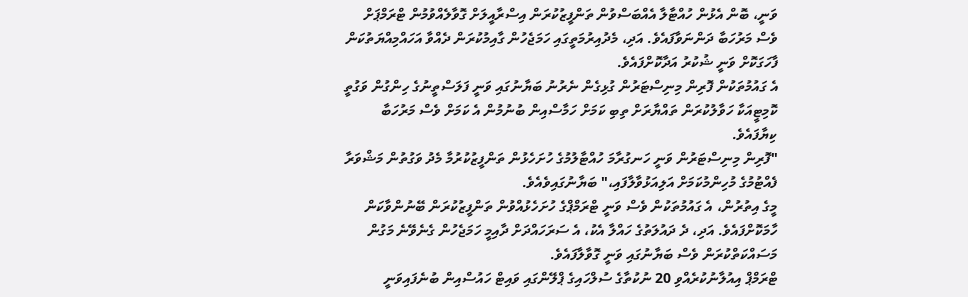ވަނީ، ބޮން އެޅުން ހުއްޓާލާ އެއްބަސްވުން ތަންފީޒުކުރަން އިސްރާއީލަށް ގޮވާލެއްވުމުން ޓްރަމްޕަށް ވެސް މަރުހަބާ ދަންނަވާފައެވެ. އަދި، މެދުއިރުމަތީގައި ހަމަޖެހުން ގާއިމުކުރަން ދެއްވާ އަހައްމިއްޔަތުކަން ފާހަގަކޮށް ވަނީ ޝުކުރު އަދާކޮށްފައެވެ.
އެ ގައުމުތަކުން ފޮރިން މިނިސްޓަރުން ގުޅިގެން ނެރުނު ބަޔާނުގައި ވަނީ ފަލަސްތީނުގެ ހިންގުން ވަގުތީ ކޮމިޓީއަކާ ހަވާލުކުރަން ތައްޔާރަށް ތިބި ކަމަށް ހަމާސްއިން ބުނުމުން އެ ކަމަށް ވެސް މަރުހަބާ ކިޔާފައެވެ.
"ފޮރިން މިނިސްޓަރުން ވަނީ ހަނގުރާމަ ހުއްޓާލުމުގެ ހުށަހެޅުން ތަންފީޒުކުރުމާ މެދު ވަގުތުން މަޝްވަރާ ފެއްޓުމުގެ މުހިންމުކަމަށް އަލިއަޅުވާލާފައި،" ބަޔާނުގައިވެއެވެ.
މީގެ އިތުރުން، އެ ގައުމުތަކުން ވެސް ވަނީ ޓްރަމްޕްގެ ހުށަހެޅުއްވުން ތަންފީޒުކުރަން ބޭނުންވާކަން ހާމަކޮށްފައެވެ. އަދި، ދެ ދައުލަތުގެ ހައްލާ އެކު، އެ ސަރަހައްދަށް ދާއިމީ ހަމަޖެހުން ގެނެވޭނެ މަގުން މަސައްކަތްކުރަން ވެސް ބަޔާނުގައި ވަނީ ގޮވާލާފައެވެ.
ޓްރަމްޕް އިއުލާނުކުރެއްވި 20 ނުކުތާގެ ސުލްހައިގެ ޕްލޭންގައި ވައިޓް ހައުސްއިން ބުނެފައިވަނީ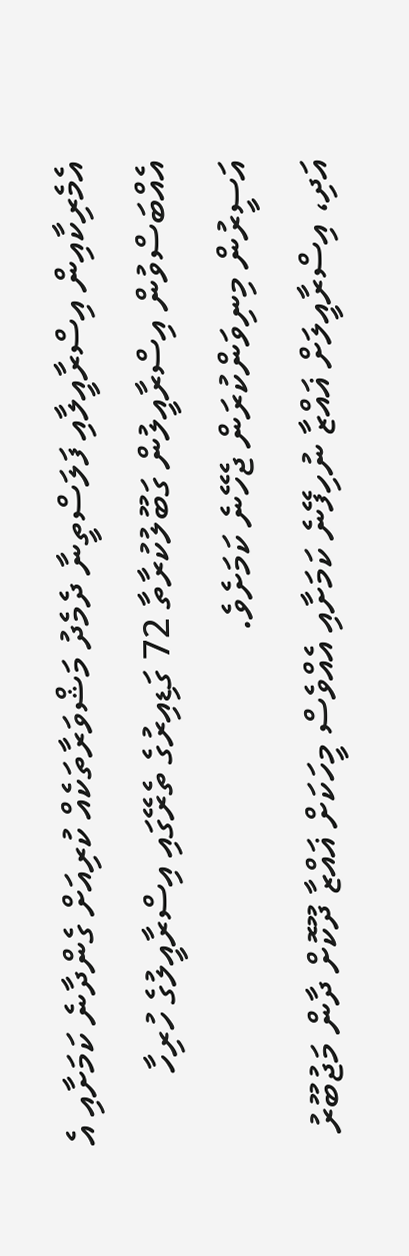އެމެރިކާއިން އިސްރާއީލާއި ފަލަސްތީނާ ދެމެދު މަޝްވަރާތަކެއް ކުރިއަށް ގެންދާނެ ކަމަށާއި އެ އެއްބަސްވުން އިސްރާއީލުން ގަބޫލުކުރާތާ 72 ގަޑިއިރުގެ ތެރޭގައި އިސްރާއީލުގެ ހުރިހާ އަސީރުން މިނިވަންކުރަން ޖެހޭނެ ކަމަށެވެ.
އަދި، އިސްރާއީލަށް ޣައްޒާ ނުހިފޭނެ ކަމަށާއި އެއްވެސް މީހަކަށް ޣައްޒާ ދޫކޮށް ދާން މަޖުބޫރު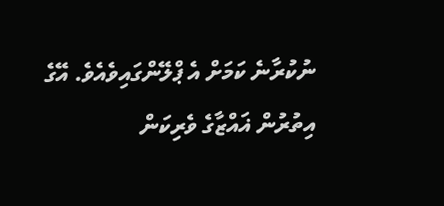ނުކުރާނެ ކަމަށް އެ ޕްލޭންގައިވެއެވެ. އޭގެ އިތުރުން ޣައްޒާގެ ވެރިކަން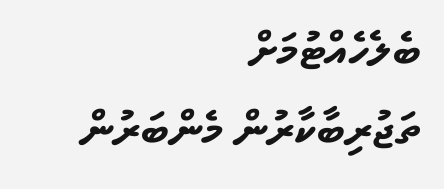ބެލެހެއްޓުމަށް ތަޖުރިބާކާރުން މެންބަރުން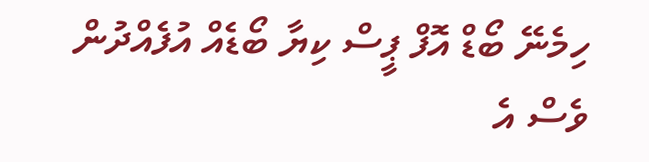ހިމެނޭ ބޯޑް އޮފް ޕީސް ކިޔާ ބޯޑެއް އުފެއްދުން ވެސް އެ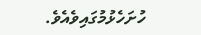ހުށަހެޅުމުގައިވެއެވެ.